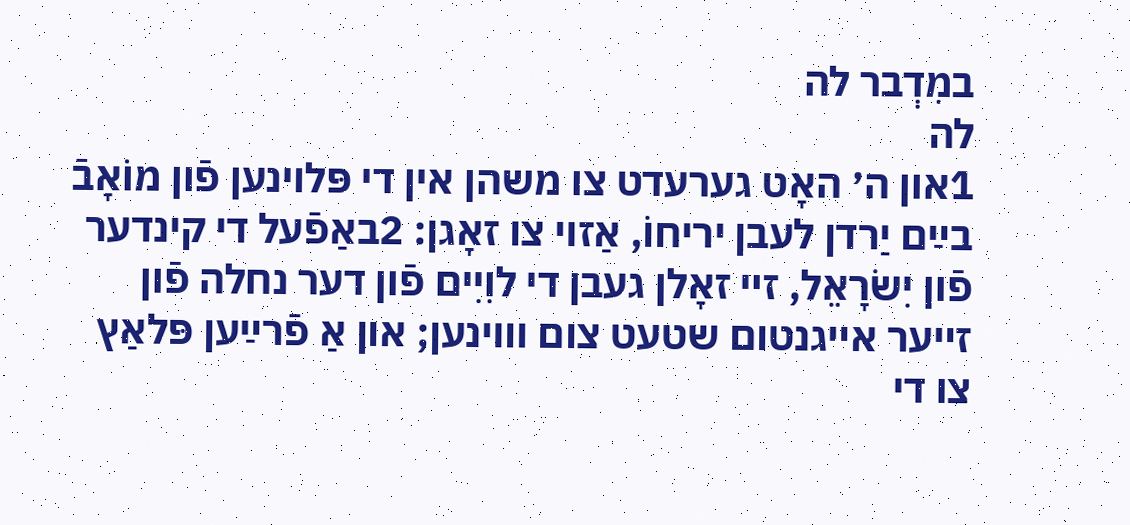במִדְבר לה
לה
1און ה׳ האָט גערעדט צו משהן אין די פּלױנען פֿון מוֹאָבֿ בײַם יַרדן לעבן יריחוֹ, אַזױ צו זאָגן: 2באַפֿעל די קינדער פֿון יִשׂרָאֵל, זײ זאָלן געבן די לוִיִים פֿון דער נחלה פֿון זײער אײגנטום שטעט צום װױנען; און אַ פֿרײַען פּלאַץ צו די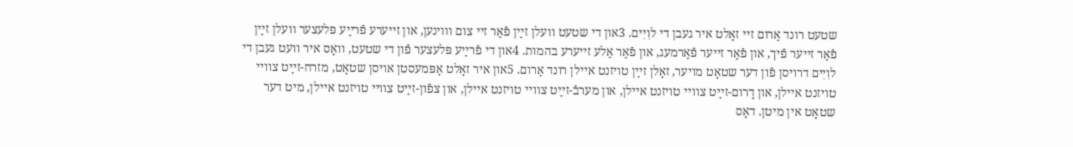שטעט רונד אַרום זײ זאָלט איר געבן די לוִיִים. 3און די שטעט װעלן זײַן פֿאַר זײ צום װױנען, און זײערע פֿרײַע פּלעצער װעלן זײַן פֿאַר זײער פֿיך, און פֿאַר זײער פֿאַרמעג, און פֿאַר אַלע זײערע בהמות. 4און די פֿרײַע פּלעצער פֿון די שטעט, װאָס איר װעט געבן די לוִיִים דרױסן פֿון דער שטאָט מױער, זאָלן זײַן טױזנט אײלן רונד אַרום. 5און איר זאָלט אָפּמעסטן אױסן שטאָט, מזרח-זײַט צװײ טױזנט אײלן, און דָרום-זײַט צװײ טױזנט אײלן, און מערבֿ-זײַט צװײ טױזנט אײלן, און צפֿון-זײַט צװײ טױזנט אײלן, מיט דער שטאָט אין מיטן. דאָס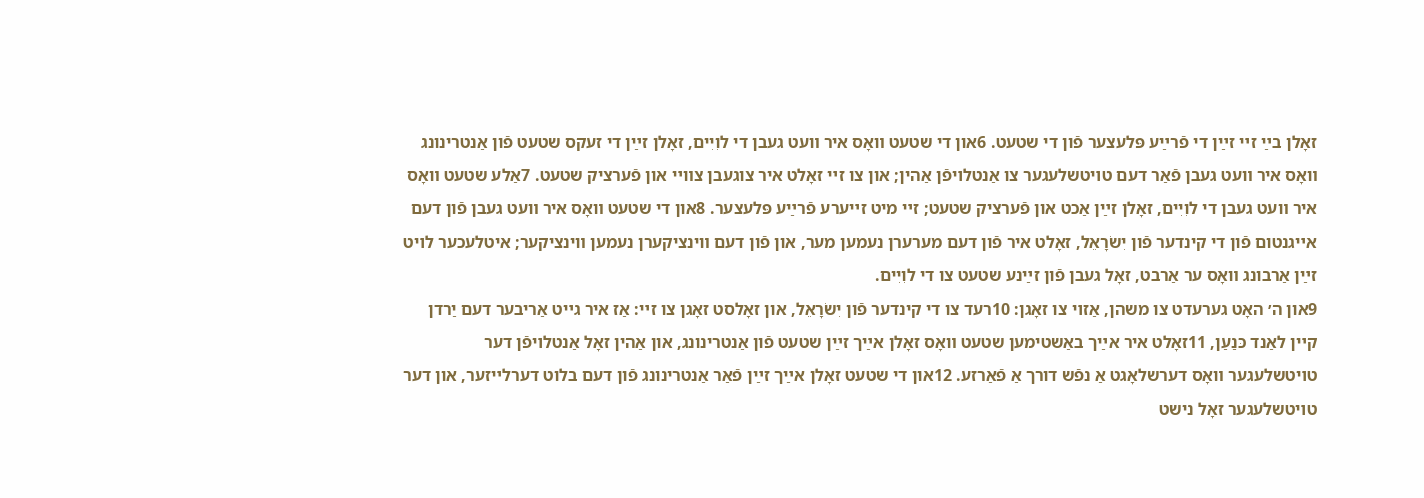זאָלן בײַ זײ זײַן די פֿרײַע פּלעצער פֿון די שטעט. 6און די שטעט װאָס איר װעט געבן די לוִיִים, זאָלן זײַן די זעקס שטעט פֿון אַנטרינונג װאָס איר װעט געבן פֿאַר דעם טױטשלעגער צו אַנטלױפֿן אַהין; און צו זײ זאָלט איר צוגעבן צװײ און פֿערציק שטעט. 7אַלע שטעט װאָס איר װעט געבן די לוִיִים, זאָלן זײַן אַכט און פֿערציק שטעט; זײ מיט זײערע פֿרײַע פּלעצער. 8און די שטעט װאָס איר װעט געבן פֿון דעם אײגנטום פֿון די קינדער פֿון יִשׂרָאֵל, זאָלט איר פֿון דעם מערערן נעמען מער, און פֿון דעם װינציקערן נעמען װינציקער; איטלעכער לױט זײַן אַרבונג װאָס ער אַרבט, זאָל געבן פֿון זײַנע שטעט צו די לוִיִים.
9און ה׳ האָט גערעדט צו משהן, אַזױ צו זאָגן: 10רעד צו די קינדער פֿון יִשׂרָאֵל, און זאָלסט זאָגן צו זײ: אַז איר גײט אַריבער דעם יַרדן קײן לאַנד כּנַעַן, 11זאָלט איר אײַך באַשטימען שטעט װאָס זאָלן אײַך זײַן שטעט פֿון אַנטרינונג, און אַהין זאָל אַנטלױפֿן דער טױטשלעגער װאָס דערשלאָגט אַ נפֿש דורך אַ פֿאַרזע. 12און די שטעט זאָלן אײַך זײַן פֿאַר אַנטרינונג פֿון דעם בלוט דערלײזער, און דער טױטשלעגער זאָל נישט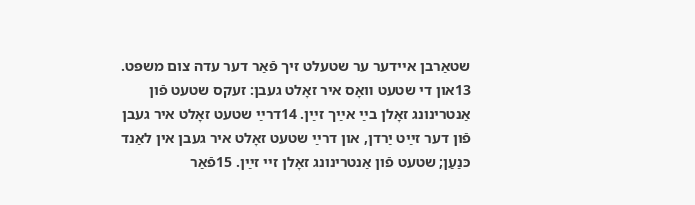שטאַרבן אײדער ער שטעלט זיך פֿאַר דער עדה צום משפּט. 13און די שטעט װאָס איר זאָלט געבן: זעקס שטעט פֿון אַנטרינונג זאָלן בײַ אײַך זײַן. 14דרײַ שטעט זאָלט איר געבן פֿון דער זײַט יַרדן, און דרײַ שטעט זאָלט איר געבן אין לאַנד כּנַעַן; שטעט פֿון אַנטרינונג זאָלן זײ זײַן. 15פֿאַר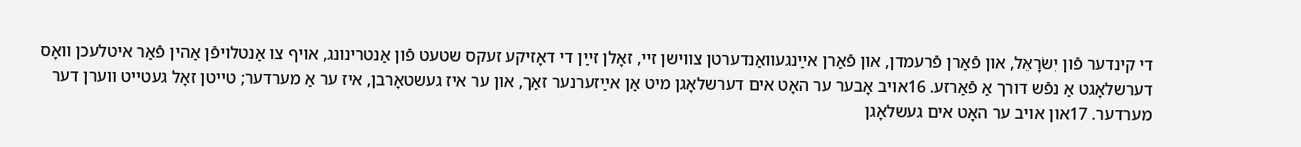די קינדער פֿון יִשׂרָאֵל, און פֿאַרן פֿרעמדן, און פֿאַרן אײַנגעװאַנדערטן צװישן זײ, זאָלן זײַן די דאָזיקע זעקס שטעט פֿון אַנטרינונג, אױף צו אַנטלױפֿן אַהין פֿאַר איטלעכן װאָס דערשלאָגט אַ נפֿש דורך אַ פֿאַרזע. 16אױב אָבער ער האָט אים דערשלאָגן מיט אַן אײַזערנער זאַך, און ער איז געשטאָרבן, איז ער אַ מערדער; טײטן זאָל געטײט װערן דער מערדער. 17און אױב ער האָט אים געשלאָגן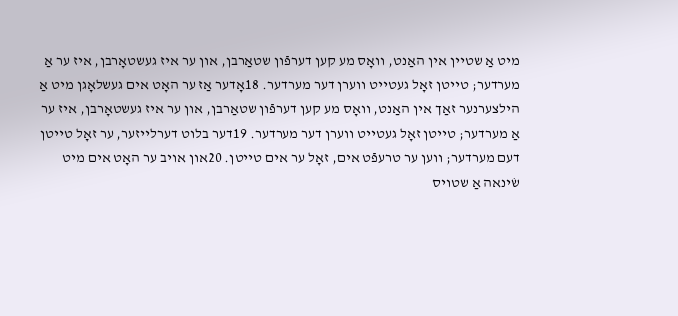מיט אַ שטײן אין האַנט, װאָס מע קען דערפֿון שטאַרבן, און ער איז געשטאָרבן, איז ער אַ מערדער; טײטן זאָל געטײט װערן דער מערדער. 18אָדער אַז ער האָט אים געשלאָגן מיט אַ הילצערנער זאַך אין האַנט, װאָס מע קען דערפֿון שטאַרבן, און ער איז געשטאָרבן, איז ער אַ מערדער; טײטן זאָל געטײט װערן דער מערדער. 19דער בלוט דערלײזער, ער זאָל טײטן דעם מערדער; װען ער טרעפֿט אים, זאָל ער אים טײטן. 20און אױב ער האָט אים מיט שׂינאה אַ שטױס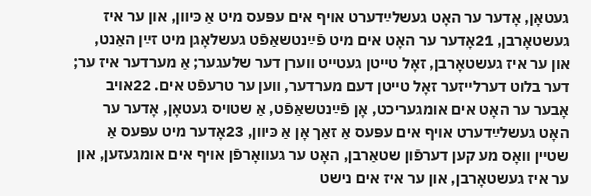געטאָן, אָדער ער האָט געשלײַדערט אױף אים עפּעס מיט אַ כּיװן, און ער איז געשטאָרבן, 21אָדער ער האָט אים מיט פֿײַנטשאַפֿט געשלאָגן מיט זײַן האַנט, און ער איז געשטאָרבן, זאָל טײטן געטײט װערן דער שלעגער; אַ מערדער איז ער; דער בלוט דערלײזער זאָל טײטן דעם מערדער, װען ער טרעפֿט אים. 22אױב אָבער ער האָט אים אומגעריכט, אָן פֿײַנטשאַפֿט, אַ שטױס געטאָן, אָדער ער האָט געשלײַדערט אױף אים עפּעס אַ זאַך אָן אַ כּיװן, 23אָדער מיט עפּעס אַ שטײן װאָס מע קען דערפֿון שטאַרבן, האָט ער געװאָרפֿן אױף אים אומגעזען, און ער איז געשטאָרבן, און ער איז אים נישט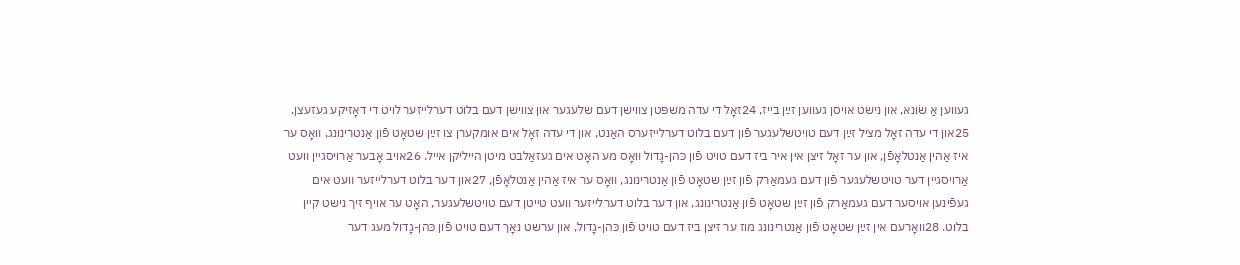געװען אַ שׂונא, און נישט אױסן געװען זײַן בײז, 24זאָל די עדה משפּטן צװישן דעם שלעגער און צװישן דעם בלוט דערלײזער לױט די דאָזיקע געזעצן.
25און די עדה זאָל מציל זײַן דעם טױטשלעגער פֿון דעם בלוט דערלײזערס האַנט, און די עדה זאָל אים אומקערן צו זײַן שטאָט פֿון אַנטרינונג, װאָס ער איז אַהין אַנטלאָפֿן, און ער זאָל זיצן אין איר ביז דעם טױט פֿון כּהן-גָדול װאָס מע האָט אים געזאַלבט מיטן הײליקן אײל. 26אױב אָבער אַרױסגײן װעט אַרױסגײן דער טױטשלעגער פֿון דעם געמאַרק פֿון זײַן שטאָט פֿון אַנטרינונג, װאָס ער איז אַהין אַנטלאָפֿן, 27און דער בלוט דערלײזער װעט אים געפֿינען אױסער דעם געמאַרק פֿון זײַן שטאָט פֿון אַנטרינונג, און דער בלוט דערלײזער װעט טײטן דעם טױטשלעגער, האָט ער אױף זיך נישט קײן בלוט. 28װאָרעם אין זײַן שטאָט פֿון אַנטרינונג מוז ער זיצן ביז דעם טױט פֿון כּהן-גָדול, און ערשט נאָך דעם טױט פֿון כּהן-גָדול מעג דער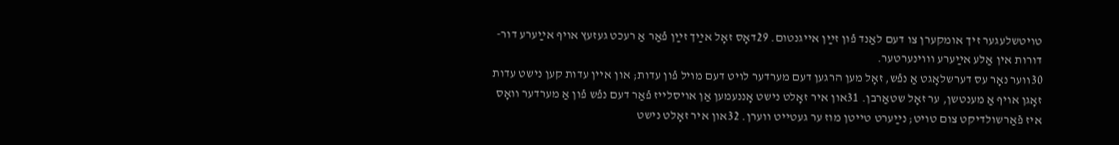טױטשלעגער זיך אומקערן צו דעם לאַנד פֿון זײַן אײגנטום. 29דאָס זאָל אײַך זײַן פֿאַר אַ רעכט געזעץ אױף אײַערע דור-דורות אין אַלע אײַערע װױנערטער.
30װער נאָר עס דערשלאָגט אַ נפֿש, זאָל מען הרגען דעם מערדער לױט דעם מױל פֿון עדות; און אײן עדות קען נישט עדות זאָגן אױף אַ מענטשן, ער זאָל שטאַרבן. 31און איר זאָלט נישט אָננעמען אַן אױסלײז פֿאַר דעם נפֿש פֿון אַ מערדער װאָס איז פֿאַרשולדיקט צום טױט; נײַערט טײטן מוז ער געטײט װערן. 32און איר זאָלט נישט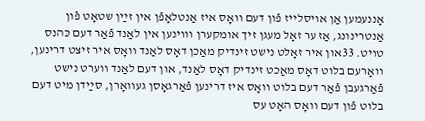אָננעמען אַן אױסלײז פֿון דעם װאָס איז אַנטלאָפֿן אין זײַן שטאָט פֿון אַנטרינונג, אַז ער זאָל מעגן זיך אומקערן װױנען אין לאַנד פֿאַר דעם כּהנס טױט. 33און איר זאָלט נישט זינדיק מאַכן דאָס לאַנד װאָס איר זיצט דרינען, װאָרעם בלוט דאָס מאַכט זינדיק דאָס לאַנד, און דעם לאַנד װערט נישט פֿאַרגעבן פֿאַר דעם בלוט װאָס איז דרינען פֿאַרגאָסן געװאָרן, סײַדן מיט דעם בלוט פֿון דעם װאָס האָט עס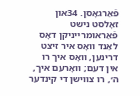פֿאַרגאָסן. 34און זאָלסט נישט פֿאַראומרײניקן דאָס לאַנד װאָס איר זיצט דרינען, װאָס איך רו אין דעם; װאָרעם איך, ה׳, רו צװישן די קינדער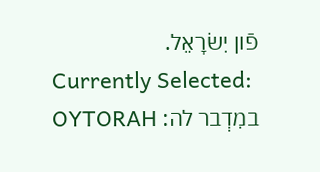פֿון יִשׂרָאֵל.
Currently Selected:
במִדְבר לה: OYTORAH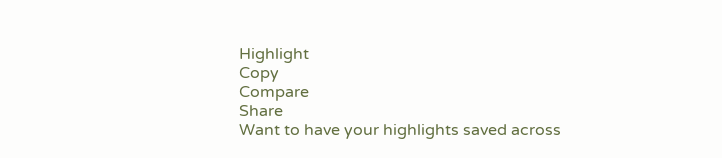Highlight
Copy
Compare
Share
Want to have your highlights saved across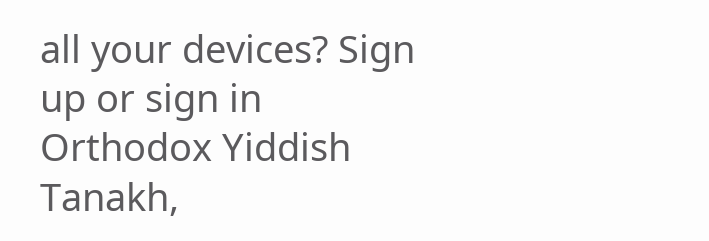all your devices? Sign up or sign in
Orthodox Yiddish Tanakh,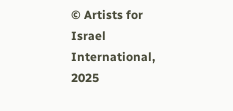© Artists for Israel International, 2025